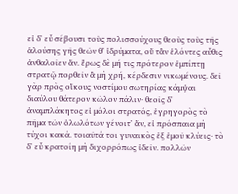εἰ δʼ εὖ σέβουσι τοὺς πολισσούχους θεοὺς τοὺς τῆς ἁλούσης γῆς θεῶν θʼ ἱδρύματα, οὔ τἂν ἑλόντες αὖθις ἀνθαλοῖεν ἄν. ἔρως δὲ μή τις πρότερον ἐμπίπτῃ στρατῷ πορθεῖν ἃ μὴ χρή, κέρδεσιν νικωμένους. δεῖ γὰρ πρὸς οἴκους νοστίμου σωτηρίας κάμψαι διαύλου θάτερον κῶλον πάλιν· θεοῖς δʼ ἀναμπλάκητος εἰ μόλοι στρατός, ἐγρηγορὸς τὸ πῆμα τῶν ὀλωλότων γένοιτʼ ἄν, εἰ πρόσπαια μὴ τύχοι κακά. τοιαῦτά τοι γυναικὸς ἐξ ἐμοῦ κλύεις· τὸ δʼ εὖ κρατοίη μὴ διχορρόπως ἰδεῖν. πολλῶν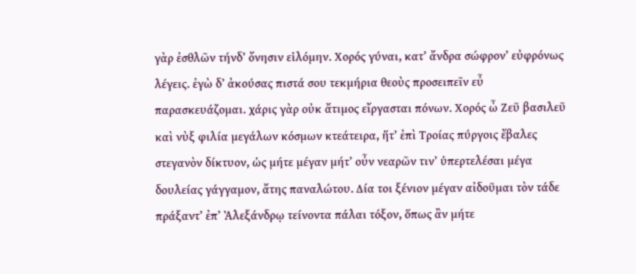γὰρ ἐσθλῶν τήνδʼ ὄνησιν εἱλόμην. Χορός γύναι, κατʼ ἄνδρα σώφρονʼ εὐφρόνως λέγεις. ἐγὼ δʼ ἀκούσας πιστά σου τεκμήρια θεοὺς προσειπεῖν εὖ παρασκευάζομαι. χάρις γὰρ οὐκ ἄτιμος εἴργασται πόνων. Χορός ὦ Ζεῦ βασιλεῦ καὶ νὺξ φιλία μεγάλων κόσμων κτεάτειρα, ἥτʼ ἐπὶ Τροίας πύργοις ἔβαλες στεγανὸν δίκτυον, ὡς μήτε μέγαν μήτʼ οὖν νεαρῶν τινʼ ὑπερτελέσαι μέγα δουλείας γάγγαμον, ἄτης παναλώτου. Δία τοι ξένιον μέγαν αἰδοῦμαι τὸν τάδε πράξαντʼ ἐπʼ Ἀλεξάνδρῳ τείνοντα πάλαι τόξον, ὅπως ἂν μήτε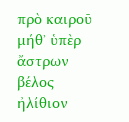πρὸ καιροῦ μήθʼ ὑπὲρ ἄστρων βέλος ἠλίθιον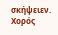σκήψειεν. Χορός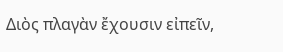Διὸς πλαγὰν ἔχουσιν εἰπεῖν,